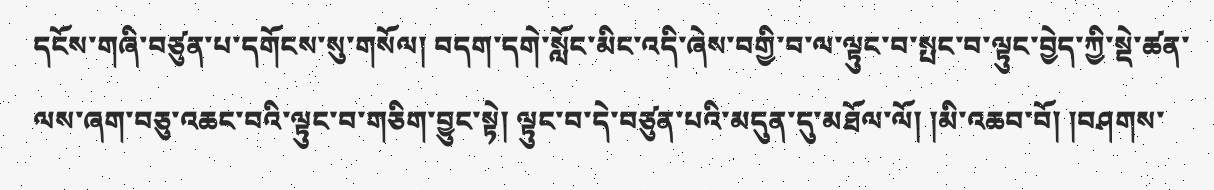དངོས་གཞི་བཙུན་པ་དགོངས་སུ་གསོལ། བདག་དགེ་སློང་མིང་འདི་ཞེས་བགྱི་བ་ལ་ལྟུང་བ་སྤང་བ་ལྟུང་བྱེད་ཀྱི་སྡེ་ཚན་ལས་ཞག་བཅུ་འཆང་བའི་ལྟུང་བ་གཅིག་བྱུང་སྟེ། ལྟུང་བ་དེ་བཙུན་པའི་མདུན་དུ་མཐོལ་ལོ། །མི་འཆབ་བོ། །བཤགས་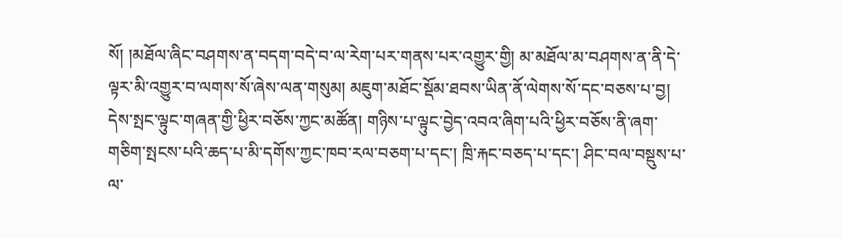སོ། །མཐོལ་ཞིང་བཤགས་ན་བདག་བདེ་བ་ལ་རེག་པར་གནས་པར་འགྱུར་གྱི། མ་མཐོལ་མ་བཤགས་ན་ནི་དེ་ལྟར་མི་འགྱུར་བ་ལགས་སོ་ཞེས་ལན་གསུམ། མཇུག་མཐོང་སྡོམ་ཐབས་ཡིན་ནོ་ལེགས་སོ་དང་བཅས་པ་བྱ། དེས་སྤང་ལྟུང་གཞན་གྱི་ཕྱིར་བཅོས་ཀྱང་མཚོན། གཉིས་པ་ལྟུང་བྱེད་འབའ་ཞིག་པའི་ཕྱིར་བཅོས་ནི་ཞག་གཅིག་སྤངས་པའི་ཆད་པ་མི་དགོས་ཀྱང་ཁབ་རལ་བཅག་པ་དང་། ཁྲི་རྐང་བཅད་པ་དང་། ཤིང་བལ་བསྡུས་པ་ལ་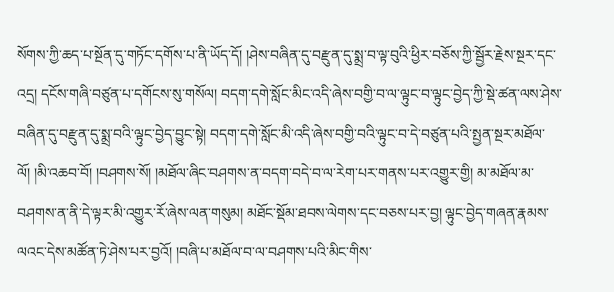སོགས་ཀྱི་ཆད་པ་སྔོན་དུ་གཏོང་དགོས་པ་ནི་ཡོད་དོ། །ཤེས་བཞིན་དུ་བརྫུན་དུ་སྨྲ་བ་ལྟ་བུའི་ཕྱིར་བཅོས་ཀྱི་སྦྱོར་རྗེས་སྔར་དང་འདྲ། དངོས་གཞི་བཙུན་པ་དགོངས་སུ་གསོལ། བདག་དགེ་སློང་མིང་འདི་ཞེས་བགྱི་བ་ལ་ལྟུང་བ་ལྟུང་བྱེད་ཀྱི་སྡེ་ཚན་ལས་ཤེས་བཞིན་དུ་བརྫུན་དུ་སྨྲ་བའི་ལྟུང་བྱེད་བྱུང་སྟེ། བདག་དགེ་སློང་མི་འདི་ཞེས་བགྱི་བའི་ལྟུང་བ་དེ་བཙུན་པའི་སྤྱན་སྔར་མཐོལ་ལོ། །མི་འཆབ་བོ། །བཤགས་སོ། །མཐོལ་ཞིང་བཤགས་ན་བདག་བདེ་བ་ལ་རེག་པར་གནས་པར་འགྱུར་གྱི། མ་མཐོལ་མ་བཤགས་ན་ནི་དེ་ལྟར་མི་འགྱུར་རོ་ཞེས་ལན་གསུམ། མཐོང་སྡོམ་ཐབས་ལེགས་དང་བཅས་པར་བྱ། ལྟུང་བྱེད་གཞན་རྣམས་ལའང་དེས་མཚོན་ཏེ་ཤེས་པར་བྱའོ། །བཞི་པ་མཐོལ་བ་ལ་བཤགས་པའི་མིང་གིས་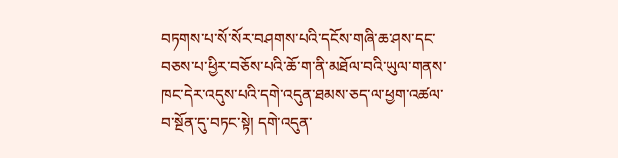བཏགས་པ་སོ་སོར་བཤགས་པའི་དངོས་གཞི་ཆ་ཤས་དང་བཅས་པ་ཕྱིར་བཅོས་པའི་ཆོ་ག་ནི་མཐོལ་བའི་ཡུལ་གནས་ཁང་དེར་འདུས་པའི་དགེ་འདུན་ཐམས་ཅད་ལ་ཕྱག་འཚལ་བ་སྔོན་དུ་བཏང་སྟེ། དགེ་འདུན་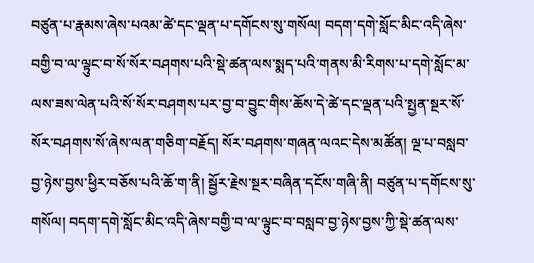བཙུན་པ་རྣམས་ཞེས་པའམ་ཚེ་དང་ལྡན་པ་དགོངས་སུ་གསོལ། བདག་དགེ་སློང་མིང་འདི་ཞེས་བགྱི་བ་ལ་ལྟུང་བ་སོ་སོར་བཤགས་པའི་སྡེ་ཚན་ལས་སྨད་པའི་གནས་མི་རིགས་པ་དགེ་སློང་མ་ལས་ཟས་ལེན་པའི་སོ་སོར་བཤགས་པར་བྱ་བ་བྱུང་གིས་ཆོས་དེ་ཚེ་དང་ལྡན་པའི་སྤྱན་སྔར་སོ་སོར་བཤགས་སོ་ཞེས་ལན་གཅིག་བརྗོད། སོར་བཤགས་གཞན་ལའང་དེས་མཚོན། ལྔ་པ་བསླབ་བྱ་ཉེས་བྱས་ཕྱིར་བཅོས་པའི་ཆོ་ག་ནི། སྦྱོར་རྗེས་སྔར་བཞིན་དངོས་གཞི་ནི། བཙུན་པ་དགོངས་སུ་གསོལ། བདག་དགེ་སློང་མིང་འདི་ཞེས་བགྱི་བ་ལ་ལྟུང་བ་བསླབ་བྱ་ཉེས་བྱས་ཀྱི་སྡེ་ཚན་ལས་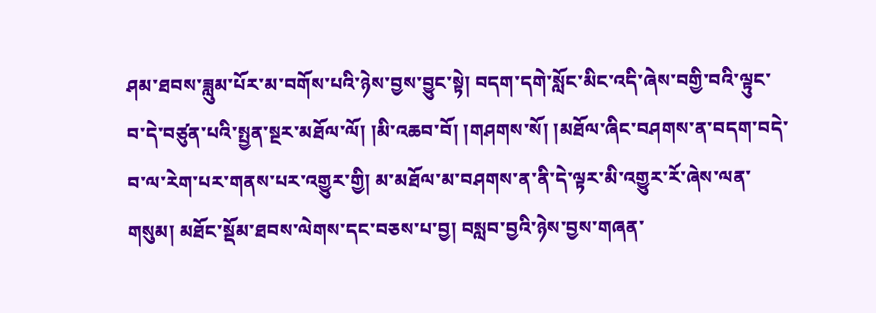ཤམ་ཐབས་ཟླུམ་པོར་མ་བགོས་པའི་ཉེས་བྱས་བྱུང་སྟེ། བདག་དགེ་སློང་མིང་འདི་ཞེས་བགྱི་བའི་ལྟུང་བ་དེ་བཙུན་པའི་སྤྱན་སྔར་མཐོལ་ལོ། །མི་འཆབ་བོ། །གཤགས་སོ། །མཐོལ་ཞིང་བཤགས་ན་བདག་བདེ་བ་ལ་རེག་པར་གནས་པར་འགྱུར་གྱི། མ་མཐོལ་མ་བཤགས་ན་ནི་དེ་ལྟར་མི་འགྱུར་རོ་ཞེས་ལན་གསུམ། མཐོང་སྡོམ་ཐབས་ལེགས་དང་བཅས་པ་བྱ། བསླབ་བྱའི་ཉེས་བྱས་གཞན་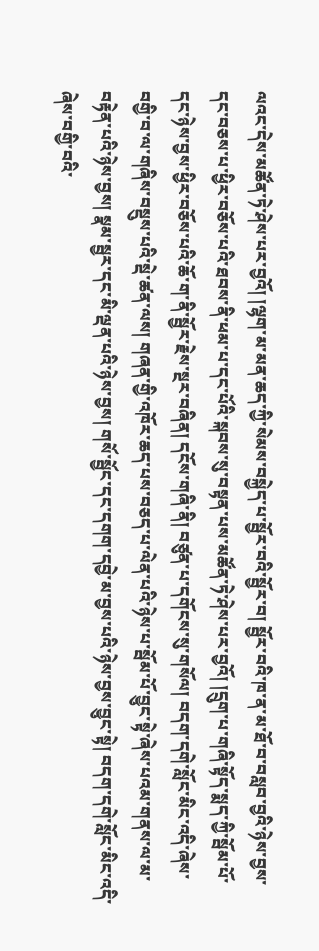ལའང་དེས་མཚོན་ཏེ་ཤེས་པར་བྱའོ། །ལྷག་མ་མན་ཆད་ཀྱི་སེམས་བསྐྱེད་པ་སྦྱོར་བའི་སྦྱོར་བ། སྦྱོར་བའི་ཁ་ན་མ་ཐོ་བ་བསླབ་བྱའི་ཉེས་བྱས་དང་བཅས་པ་ཕྱིར་བཅོས་པའི་ཐབས་ནི་ཕམ་པ་དང་པོའི་སྐབས་སུ་བསྟན་པས་མཚོན་ཏེ་ཤེས་པར་བྱའོ། །དྲུག་པ་གཞི་སྟོད་སྨད་ཀྱི་སྦོམ་པོ་དང་ཉེས་བྱས་ཕྱིར་བཅོས་པའི་ཆོ་ག་ནི་སྦྱོར་རྗེས་སྔར་བཞིན། དངོས་གཞི་ནི། བཙུན་པ་དགོངས་སུ་གསོལ། བདག་དགེ་སློང་མིང་འདི་ཞེས་བགྱི་བ་ལ་གཞིས་བསྡུས་པའི་སྡེ་ཚན་ལས། གཞན་གྱི་འཁོར་ཆད་པས་བཅད་པ་ལེན་པའི་ཉེས་པ་སྦོམ་པོ་བྱུང་སྟེ་ཞེས་པའམ་གནས་ལ་མ་བརྟེན་པའི་ཉེས་བྱས། སྣམ་སྦྱར་དང་མི་ལྡན་པའི་ཉེས་བྱས། གསོ་སྦྱོང་དང་དགག་དབྱེ་མ་བྱས་པའི་ཉེས་བྱས་བྱུང་སྟེ། བདག་དགེ་སློང་མིང་འདི་ཞེས་བགྱི་བའི་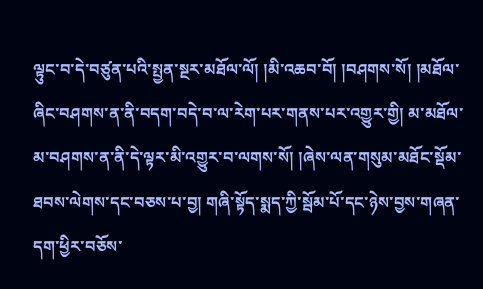ལྟུང་བ་དེ་བཙུན་པའི་སྤྱན་སྔར་མཐོལ་ལོ། །མི་འཆབ་བོ། །བཤགས་སོ། །མཐོལ་ཞིང་བཤགས་ན་ནི་བདག་བདེ་བ་ལ་རེག་པར་གནས་པར་འགྱུར་གྱི། མ་མཐོལ་མ་བཤགས་ན་ནི་དེ་ལྟར་མི་འགྱུར་བ་ལགས་སོ། །ཞེས་ལན་གསུམ་མཐོང་སྡོམ་ཐབས་ལེགས་དང་བཅས་པ་བྱ། གཞི་སྟོད་སྨད་ཀྱི་སྦོམ་པོ་དང་ཉེས་བྱས་གཞན་དག་ཕྱིར་བཅོས་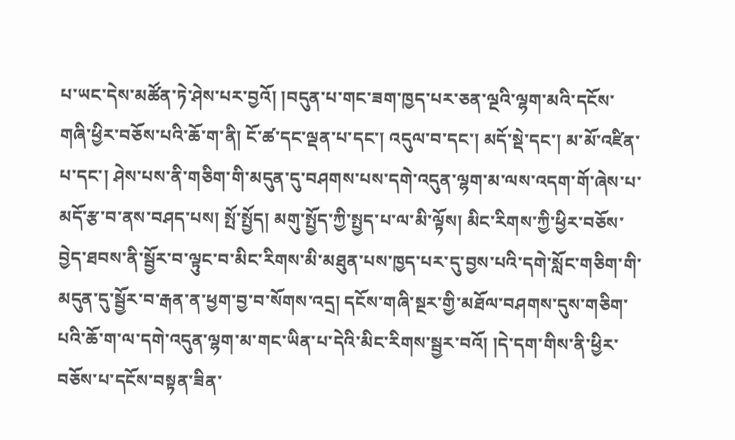པ་ཡང་དེས་མཚོན་ཏེ་ཤེས་པར་བྱའོ། །བདུན་པ་གང་ཟག་ཁྱད་པར་ཅན་ལྔའི་ལྷག་མའི་དངོས་གཞི་ཕྱིར་བཅོས་པའི་ཆོ་ག་ནི། ངོ་ཚ་དང་ལྡན་པ་དང་། འདུལ་བ་དང་། མདོ་སྡེ་དང་། མ་མོ་འཛིན་པ་དང་། ཤེས་པས་ནི་གཅིག་གི་མདུན་དུ་བཤགས་པས་དགེ་འདུན་ལྷག་མ་ལས་འདག་གོ་ཞེས་པ་མདོ་རྩ་བ་ནས་བཤད་པས། སྤོ་སྤྱོད། མགུ་སྤྱོད་ཀྱི་སྤྱད་པ་ལ་མི་ལྟོས། མིང་རིགས་ཀྱི་ཕྱིར་བཅོས་བྱེད་ཐབས་ནི་སྦྱོར་བ་ལྟུང་བ་མིང་རིགས་མི་མཐུན་པས་ཁྱད་པར་དུ་བྱས་པའི་དགེ་སློང་གཅིག་གི་མདུན་དུ་སྦྱོར་བ་རྒན་ན་ཕྱག་བྱ་བ་སོགས་འདྲ། དངོས་གཞི་སྔར་གྱི་མཐོལ་བཤགས་དུས་གཅིག་པའི་ཆོ་ག་ལ་དགེ་འདུན་ལྷག་མ་གང་ཡིན་པ་དེའི་མིང་རིགས་སྦྱར་བའོ། །དེ་དག་གིས་ནི་ཕྱིར་བཅོས་པ་དངོས་བསྟན་ཟིན་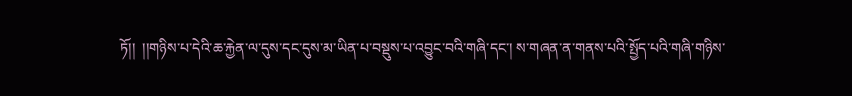ཏོ།།  །།གཉིས་པ་དེའི་ཆ་རྐྱེན་ལ་དུས་དང་དུས་མ་ཡིན་པ་བསྡུས་པ་འབྱུང་བའི་གཞི་དང་། ས་གཞན་ན་གནས་པའི་སྤྱོད་པའི་གཞི་གཉིས་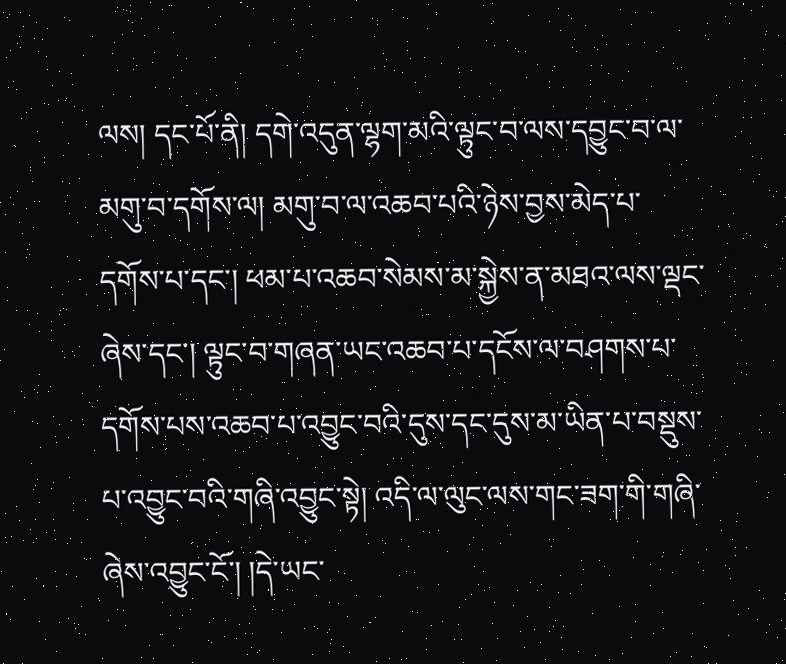ལས། དང་པོ་ནི། དགེ་འདུན་ལྷག་མའི་ལྟུང་བ་ལས་དབྱུང་བ་ལ་མགུ་བ་དགོས་ལ། མགུ་བ་ལ་འཆབ་པའི་ཉེས་བྱས་མེད་པ་དགོས་པ་དང་། ཕམ་པ་འཆབ་སེམས་མ་སྐྱེས་ན་མཐའ་ལས་ལྡང་ཞེས་དང་། ལྟུང་བ་གཞན་ཡང་འཆབ་པ་དངོས་ལ་བཤགས་པ་དགོས་པས་འཆབ་པ་འབྱུང་བའི་དུས་དང་དུས་མ་ཡིན་པ་བསྡུས་པ་འབྱུང་བའི་གཞི་འབྱུང་སྟེ། འདི་ལ་ལུང་ལས་གང་ཟག་གི་གཞི་ཞེས་འབྱུང་ངོ་། །དེ་ཡང་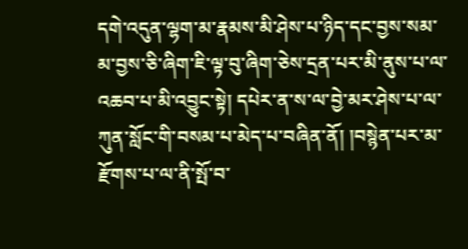དགེ་འདུན་ལྷག་མ་རྣམས་མི་ཤེས་པ་ཉིད་དང་བྱས་སམ་མ་བྱས་ཅི་ཞིག་ཇི་ལྟ་བུ་ཞིག་ཅེས་དྲན་པར་མི་ནུས་པ་ལ་འཆབ་པ་མི་འབྱུང་སྟེ། དཔེར་ན་ས་ལ་བྱེ་མར་ཤེས་པ་ལ་ཀུན་སློང་གི་བསམ་པ་མེད་པ་བཞིན་ནོ། །བསྙེན་པར་མ་རྫོགས་པ་ལ་ནི་སྤོ་བ་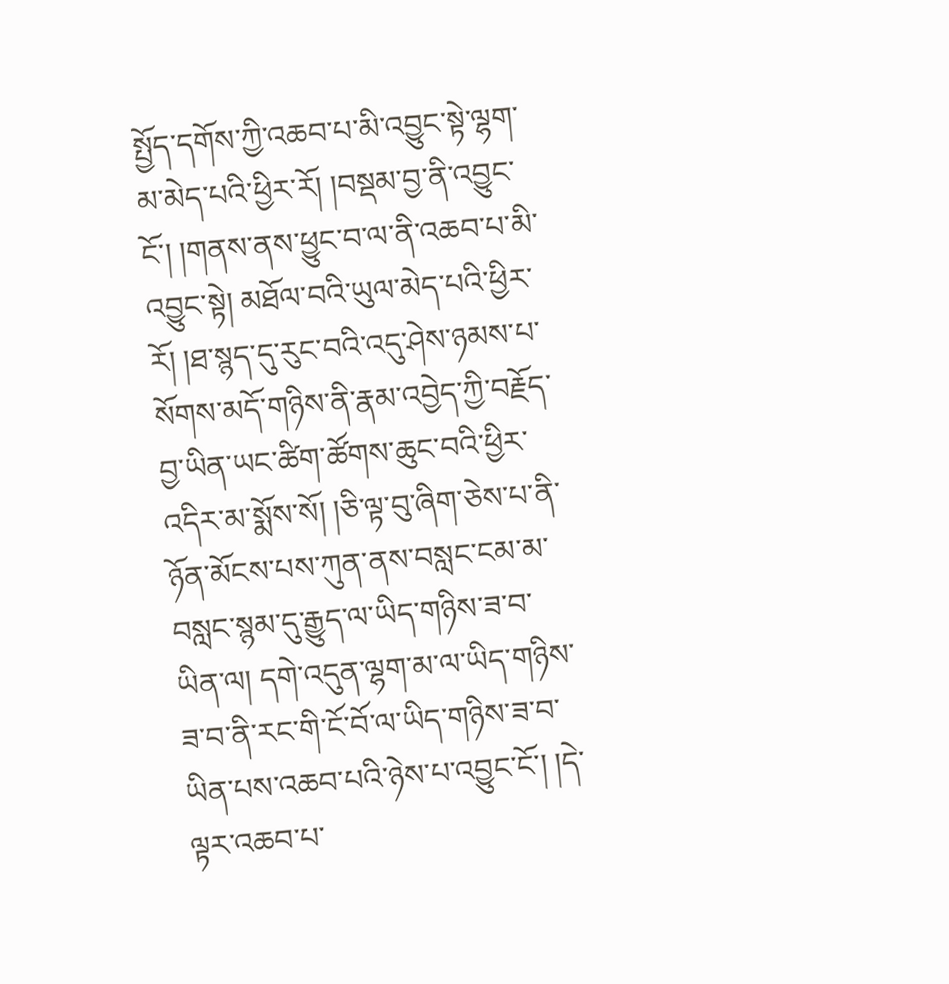སྤྱོད་དགོས་ཀྱི་འཆབ་པ་མི་འབྱུང་སྟེ་ལྷག་མ་མེད་པའི་ཕྱིར་རོ། །བསྡམ་བྱ་ནི་འབྱུང་ངོ་། །གནས་ནས་ཕྱུང་བ་ལ་ནི་འཆབ་པ་མི་འབྱུང་སྟེ། མཐོལ་བའི་ཡུལ་མེད་པའི་ཕྱིར་རོ། །ཐ་སྙད་དུ་རུང་བའི་འདུ་ཤེས་ཉམས་པ་སོགས་མདོ་གཉིས་ནི་རྣམ་འབྱེད་ཀྱི་བརྗོད་བྱ་ཡིན་ཡང་ཚིག་ཚོགས་ཆུང་བའི་ཕྱིར་འདིར་མ་སྨོས་སོ། །ཅི་ལྟ་བུ་ཞིག་ཅེས་པ་ནི་ཉོན་མོངས་པས་ཀུན་ནས་བསླང་ངམ་མ་བསླང་སྙམ་དུ་རྒྱུད་ལ་ཡིད་གཉིས་ཟ་བ་ཡིན་ལ། དགེ་འདུན་ལྷག་མ་ལ་ཡིད་གཉིས་ཟ་བ་ནི་རང་གི་ངོ་བོ་ལ་ཡིད་གཉིས་ཟ་བ་ཡིན་པས་འཆབ་པའི་ཉེས་པ་འབྱུང་ངོ་། །དེ་ལྟར་འཆབ་པ་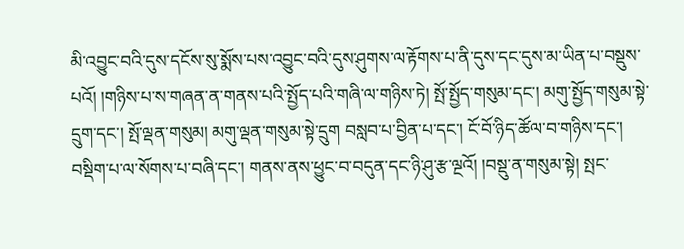མི་འབྱུང་བའི་དུས་དངོས་སུ་སྨོས་པས་འབྱུང་བའི་དུས་ཤུགས་ལ་རྟོགས་པ་ནི་དུས་དང་དུས་མ་ཡིན་པ་བསྡུས་པའོ། །གཉིས་པ་ས་གཞན་ན་གནས་པའི་སྤྱོད་པའི་གཞི་ལ་གཉིས་ཏེ། སྤོ་སྤྱོད་གསུམ་དང་། མགུ་སྤྱོད་གསུམ་སྟེ་དྲུག་དང་། སྤོ་ལྡན་གསུམ། མགུ་ལྡན་གསུམ་སྟེ་དྲུག བསླབ་པ་བྱིན་པ་དང་། ངོ་བོ་ཉིད་ཚོལ་བ་གཉིས་དང་། བསྡིག་པ་ལ་སོགས་པ་བཞི་དང་། གནས་ནས་ཕྱུང་བ་བདུན་དང་ཉི་ཤུ་རྩ་ལྔའོ། །བསྡུ་ན་གསུམ་སྟེ། སྤང་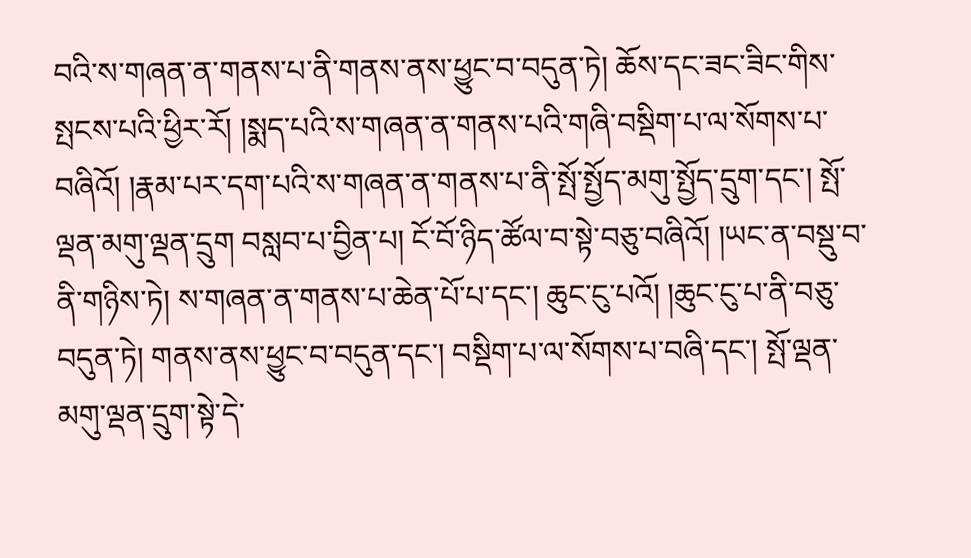བའི་ས་གཞན་ན་གནས་པ་ནི་གནས་ནས་ཕྱུང་བ་བདུན་ཏེ། ཆོས་དང་ཟང་ཟིང་གིས་སྤངས་པའི་ཕྱིར་རོ། །སྨད་པའི་ས་གཞན་ན་གནས་པའི་གཞི་བསྡིག་པ་ལ་སོགས་པ་བཞིའོ། །རྣམ་པར་དག་པའི་ས་གཞན་ན་གནས་པ་ནི་སྤོ་སྤྱོད་མགུ་སྤྱོད་དྲུག་དང་། སྤོ་ལྡན་མགུ་ལྡན་དྲུག བསླབ་པ་བྱིན་པ། ངོ་བོ་ཉིད་ཚོལ་བ་སྟེ་བཅུ་བཞིའོ། །ཡང་ན་བསྡུ་བ་ནི་གཉིས་ཏེ། ས་གཞན་ན་གནས་པ་ཆེན་པོ་པ་དང་། ཆུང་ངུ་པའོ། །ཆུང་ངུ་པ་ནི་བཅུ་བདུན་ཏེ། གནས་ནས་ཕྱུང་བ་བདུན་དང་། བསྡིག་པ་ལ་སོགས་པ་བཞི་དང་། སྤོ་ལྡན་མགུ་ལྡན་དྲུག་སྟེ་དེ་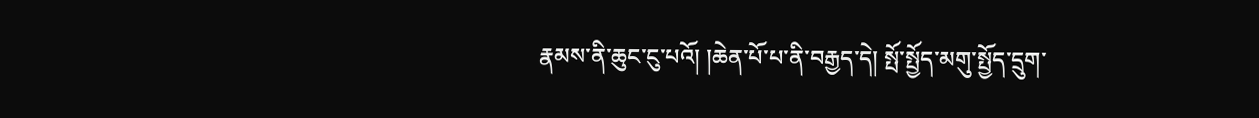རྣམས་ནི་ཆུང་ངུ་པའོ། །ཆེན་པོ་པ་ནི་བརྒྱད་དེ། སྤོ་སྤྱོད་མགུ་སྤྱོད་དྲུག་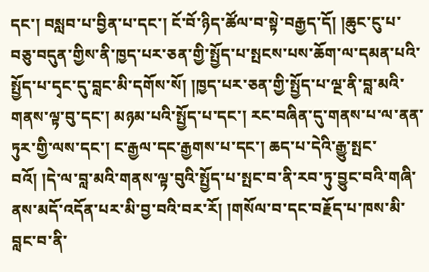དང་། བསླབ་པ་བྱིན་པ་དང་། ངོ་བོ་ཉིད་ཚོལ་བ་སྟེ་བརྒྱད་དོ། །ཆུང་ངུ་པ་བཅུ་བདུན་གྱིས་ནི་ཁྱད་པར་ཅན་གྱི་སྤྱོད་པ་སྤངས་པས་ཆོག་ལ་དམན་པའི་སྤྱོད་པ་དྭང་དུ་བླང་མི་དགོས་སོ། །ཁྱད་པར་ཅན་གྱི་སྤྱོད་པ་ལྔ་ནི་བླ་མའི་གནས་ལྟ་བུ་དང་། མཉམ་པའི་སྤྱོད་པ་དང་། རང་བཞིན་དུ་གནས་པ་ལ་ནན་ཏུར་གྱི་ལས་དང་། ང་རྒྱལ་དང་རྒྱགས་པ་དང་། ཆད་པ་དེའི་རྒྱུ་སྤང་བའོ། །དེ་ལ་བླ་མའི་གནས་ལྟ་བུའི་སྤྱོད་པ་སྤང་བ་ནི་རབ་ཏུ་བྱུང་བའི་གཞི་ནས་མདོ་འདོན་པར་མི་བྱ་བའི་བར་རོ། །གསོལ་བ་དང་བརྗོད་པ་ཁས་མི་བླང་བ་ནི་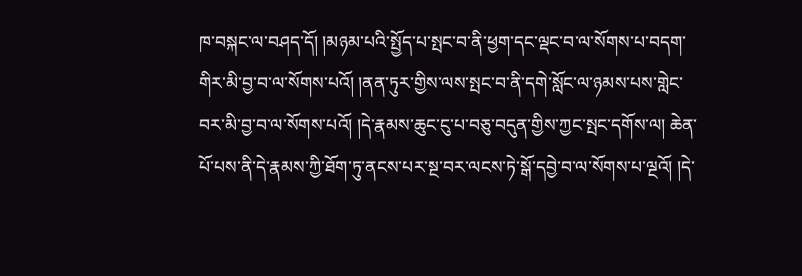ཁ་བསྐང་ལ་བཤད་དོ། །མཉམ་པའི་སྤྱོད་པ་སྤང་བ་ནི་ཕྱག་དང་ལྡང་བ་ལ་སོགས་པ་བདག་གིར་མི་བྱ་བ་ལ་སོགས་པའོ། །ནན་ཏུར་གྱིས་ལས་སྤང་བ་ནི་དགེ་སློང་ལ་ཉམས་པས་གླེང་བར་མི་བྱ་བ་ལ་སོགས་པའོ། །དེ་རྣམས་ཆུང་ངུ་པ་བཅུ་བདུན་གྱིས་ཀྱང་སྤང་དགོས་ལ། ཆེན་པོ་པས་ནི་དེ་རྣམས་ཀྱི་ཐོག་ཏུ་ནངས་པར་སྔ་བར་ལངས་ཏེ་སྒོ་དབྱེ་བ་ལ་སོགས་པ་ལྔའོ། །དེ་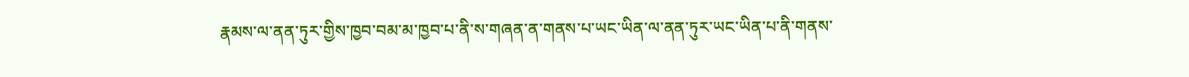རྣམས་ལ་ནན་ཏུར་གྱིས་ཁྱབ་བམ་མ་ཁྱབ་པ་ནི་ས་གཞན་ན་གནས་པ་ཡང་ཡིན་ལ་ནན་ཏུར་ཡང་ཡིན་པ་ནི་གནས་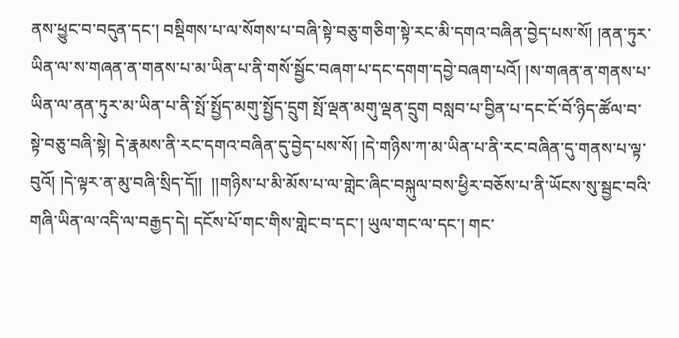ནས་ཕྱུང་བ་བདུན་དང་། བསྡིགས་པ་ལ་སོགས་པ་བཞི་སྟེ་བཅུ་གཅིག་སྟེ་རང་མི་དགའ་བཞིན་བྱེད་པས་སོ། །ནན་ཏུར་ཡིན་ལ་ས་གཞན་ན་གནས་པ་མ་ཡིན་པ་ནི་གསོ་སྦྱོང་བཞག་པ་དང་དགག་དབྱེ་བཞག་པའོ། །ས་གཞན་ན་གནས་པ་ཡིན་ལ་ནན་ཏུར་མ་ཡིན་པ་ནི་སྤོ་སྤྱོད་མགུ་སྤྱོད་དྲུག སྤོ་ལྡན་མགུ་ལྡན་དྲུག བསླབ་པ་བྱིན་པ་དང་ངོ་བོ་ཉིད་ཚོལ་བ་སྟེ་བཅུ་བཞི་སྟེ། དེ་རྣམས་ནི་རང་དགའ་བཞིན་དུ་བྱེད་པས་སོ། །དེ་གཉིས་ཀ་མ་ཡིན་པ་ནི་རང་བཞིན་དུ་གནས་པ་ལྟ་བུའོ། །དེ་ལྟར་ན་མུ་བཞི་སྲིད་དོ།།  །།གཉིས་པ་མི་མོས་པ་ལ་གླེང་ཞིང་བསྐུལ་བས་ཕྱིར་བཅོས་པ་ནི་ཡོངས་སུ་སྦྱང་བའི་གཞི་ཡིན་ལ་འདི་ལ་བརྒྱད་དེ། དངོས་པོ་གང་གིས་གླེང་བ་དང་། ཡུལ་གང་ལ་དང་། གང་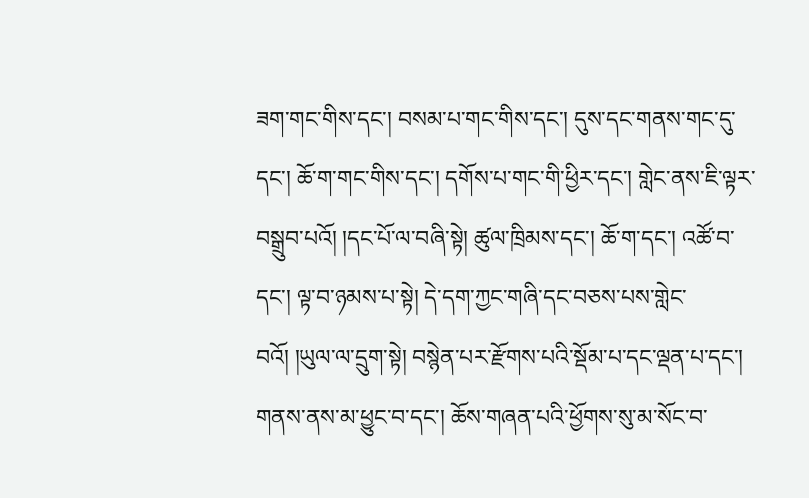ཟག་གང་གིས་དང་། བསམ་པ་གང་གིས་དང་། དུས་དང་གནས་གང་དུ་དང་། ཆོ་ག་གང་གིས་དང་། དགོས་པ་གང་གི་ཕྱིར་དང་། གླེང་ནས་ཇི་ལྟར་བསྒྲུབ་པའོ། །དང་པོ་ལ་བཞི་སྟེ། ཚུལ་ཁྲིམས་དང་། ཆོ་ག་དང་། འཚོ་བ་དང་། ལྟ་བ་ཉམས་པ་སྟེ། དེ་དག་ཀྱང་གཞི་དང་བཅས་པས་གླེང་བའོ། །ཡུལ་ལ་དྲུག་སྟེ། བསྙེན་པར་རྫོགས་པའི་སྡོམ་པ་དང་ལྡན་པ་དང་། གནས་ནས་མ་ཕྱུང་བ་དང་། ཆོས་གཞན་པའི་ཕྱོགས་སུ་མ་སོང་བ་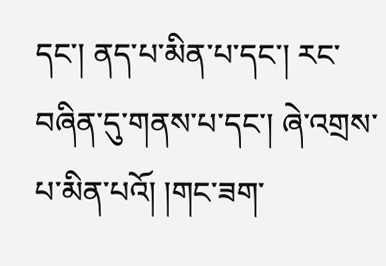དང་། ནད་པ་མིན་པ་དང་། རང་བཞིན་དུ་གནས་པ་དང་། ཞེ་འགྲས་པ་མིན་པའོ། །གང་ཟག་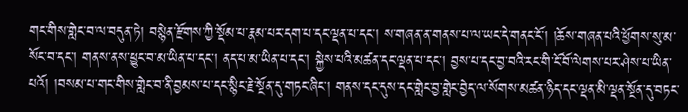གང་གིས་གླེང་བ་ལ་བདུན་ཏེ། བསྙེན་རྫོགས་ཀྱི་སྡོམ་པ་རྣམ་པར་དག་པ་དང་ལྡན་པ་དང་། ས་གཞན་ན་གནས་པ་ལ་ཡང་དེ་གནང་ངོ་། །ཆོས་གཞན་པའི་ཕྱོགས་སུ་མ་སོང་བ་དང་། གནས་ནས་ཕྱུང་བ་མ་ཡིན་པ་དང་། ནད་པ་མ་ཡིན་པ་དང་། སྐྱེས་པའི་མཚན་དང་ལྡན་པ་དང་། བྱས་པ་དང་བྱ་བའི་རང་གི་ངོ་བོ་ལེགས་པར་ཤེས་པ་ཡིན་པའོ། །བསམ་པ་གང་གིས་གླེང་བ་ནི་བྱམས་པ་དང་སྙིང་རྗེ་སྔོན་དུ་གཏང་ཞིང་། གནས་དང་དུས་དང་གླེང་བྱ་གླེང་བྱེད་ལ་སོགས་མཚན་ཉིད་དང་ལྡན་མི་ལྡན་སྔོན་དུ་བཏང་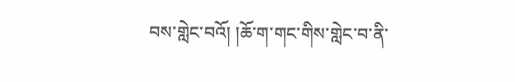བས་གླེང་བའོ། །ཆོ་ག་གང་གིས་གླེང་བ་ནི་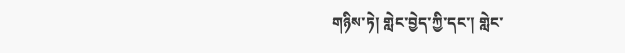གཉིས་ཏེ། གླེང་བྱེད་ཀྱི་དང་། གླེང་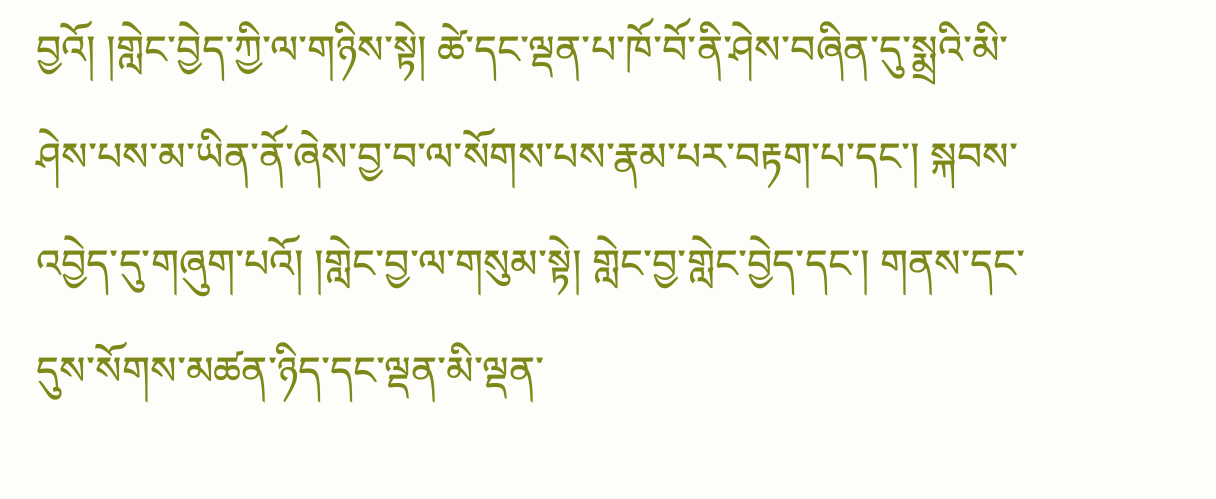བྱའོ། །གླེང་བྱེད་ཀྱི་ལ་གཉིས་སྟེ། ཚེ་དང་ལྡན་པ་ཁོ་བོ་ནི་ཤེས་བཞིན་དུ་སྨྲའི་མི་ཤེས་པས་མ་ཡིན་ནོ་ཞེས་བྱ་བ་ལ་སོགས་པས་རྣམ་པར་བརྟག་པ་དང་། སྐབས་འབྱེད་དུ་གཞུག་པའོ། །གླེང་བྱ་ལ་གསུམ་སྟེ། གླེང་བྱ་གླེང་བྱེད་དང་། གནས་དང་དུས་སོགས་མཚན་ཉིད་དང་ལྡན་མི་ལྡན་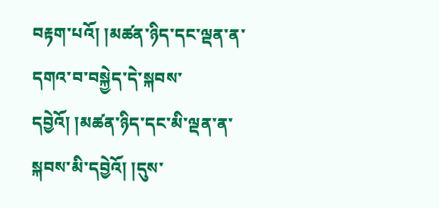བརྟག་པའོ། །མཚན་ཉིད་དང་ལྡན་ན་དགའ་བ་བསྐྱེད་དེ་སྐབས་དབྱེའོ། །མཚན་ཉིད་དང་མི་ལྡན་ན་སྐབས་མི་དབྱེའོ། །དུས་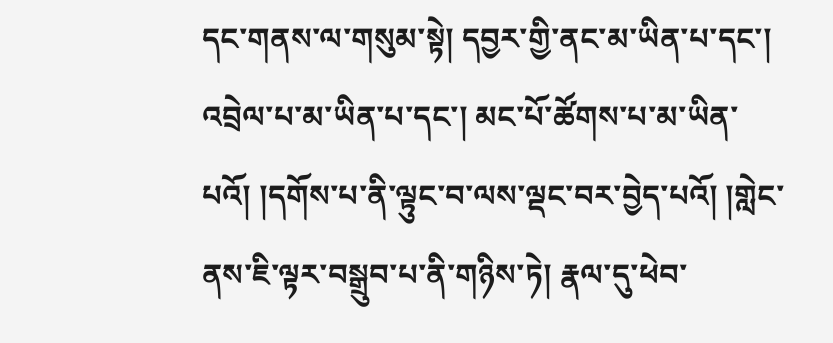དང་གནས་ལ་གསུམ་སྟེ། དབྱར་གྱི་ནང་མ་ཡིན་པ་དང་། འབྲེལ་པ་མ་ཡིན་པ་དང་། མང་པོ་ཚོགས་པ་མ་ཡིན་པའོ། །དགོས་པ་ནི་ལྟུང་བ་ལས་ལྡང་བར་བྱེད་པའོ། །གླེང་ནས་ཇི་ལྟར་བསྒྲུབ་པ་ནི་གཉིས་ཏེ། རྣལ་དུ་ཕེབ་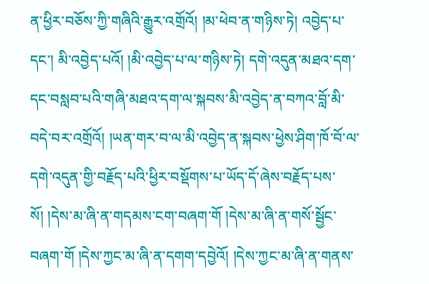ན་ཕྱིར་བཅོས་ཀྱི་གཞིའི་རྒྱུར་འགྲོའོ། །མ་ཕེབ་ན་གཉིས་ཏེ། འབྱེད་པ་དང་། མི་འབྱེད་པའོ། །མི་འབྱེད་པ་ལ་གཉིས་ཏེ། དགེ་འདུན་མཐའ་དག་དང་བསླབ་པའི་གཞི་མཐའ་དག་ལ་སྐབས་མི་འབྱེད་ན་བཀའ་བློ་མི་བདེ་བར་འགྲོའོ། །ཡན་གར་བ་ལ་མི་འབྱེད་ན་སྐབས་ཕྱེས་ཤིག་ཁོ་བོ་ལ་དགེ་འདུན་གྱི་བརྗོད་པའི་ཕྱིར་བསྡོགས་པ་ཡོད་དོ་ཞེས་བརྗོད་པས་སོ། །དེས་མ་ཞི་ན་གདམས་ངག་བཞག་གོ །དེས་མ་ཞི་ན་གསོ་སྦྱོང་བཞག་གོ །དེས་ཀྱང་མ་ཞི་ན་དགག་དབྱེའོ། །དེས་ཀྱང་མ་ཞི་ན་གནས་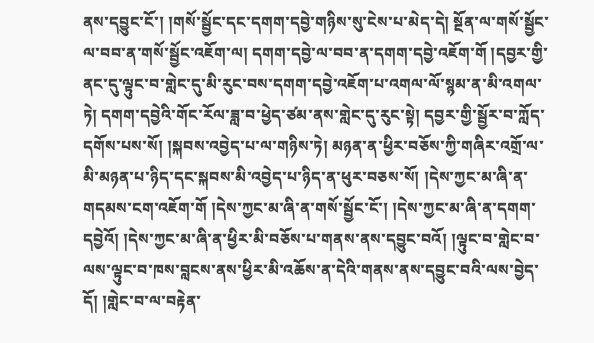ནས་དབྱུང་ངོ་། །གསོ་སྦྱོང་དང་དགག་དབྱེ་གཉིས་སུ་ངེས་པ་མེད་དེ། སྔོན་ལ་གསོ་སྦྱོང་ལ་བབ་ན་གསོ་སྦྱོང་འཇོག་ལ། དགག་དབྱེ་ལ་བབ་ན་དགག་དབྱེ་འཇོག་གོ །དབྱར་གྱི་ནང་དུ་ལྟུང་བ་གླེང་དུ་མི་རུང་བས་དགག་དབྱེ་འཇོག་པ་འགལ་ལོ་སྙམ་ན་མི་འགལ་ཏེ། དགག་དབྱེའི་གོང་རོལ་ཟླ་བ་ཕྱེད་ཙམ་ནས་གླེང་དུ་རུང་སྟེ། དབྱར་གྱི་སྦྱོར་བ་ཀློད་དགོས་པས་སོ། །སྐབས་འབྱེད་པ་ལ་གཉིས་ཏེ། མཉན་ན་ཕྱིར་བཅོས་ཀྱི་གཞིར་འགྲོ་ལ་མི་མཉན་པ་ཉིད་དང་སྐབས་མི་འབྱེད་པ་ཉིད་ན་ཕུར་བཅས་སོ། །དེས་ཀྱང་མ་ཞི་ན་གདམས་ངག་འཇོག་གོ །དེས་ཀྱང་མ་ཞི་ན་གསོ་སྦྱོང་ངོ་། །དེས་ཀྱང་མ་ཞི་ན་དགག་དབྱེའོ། །དེས་ཀྱང་མ་ཞི་ན་ཕྱིར་མི་བཅོས་པ་གནས་ནས་དབྱུང་བའོ། །ལྟུང་བ་གླེང་བ་ལས་ལྟུང་བ་ཁས་བླངས་ནས་ཕྱིར་མི་འཆོས་ན་དེའི་གནས་ནས་དབྱུང་བའི་ལས་བྱེད་དོ། །གླེང་བ་ལ་བརྟེན་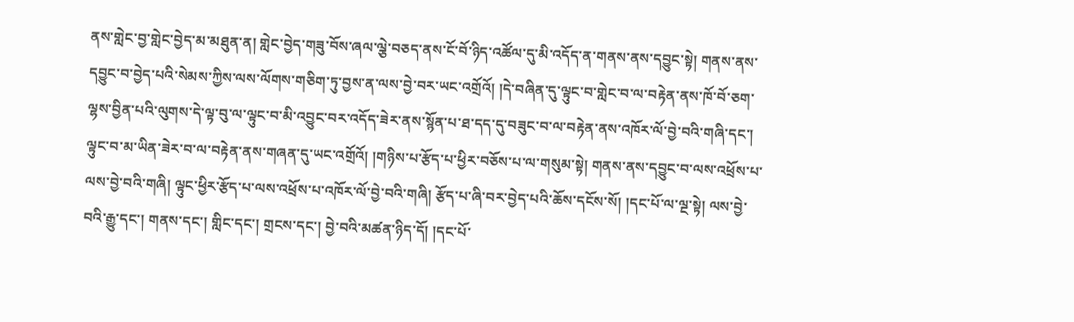ནས་གླེང་བྱ་གླེང་བྱེད་མ་མཐུན་ན། གླེང་བྱེད་གཟུ་བོས་ཞལ་ལྕེ་བཅད་ནས་ངོ་བོ་ཉིད་འཚོལ་དུ་མི་འདོད་ན་གནས་ནས་དབྱུང་སྟེ། གནས་ནས་དབྱུང་བ་བྱེད་པའི་སེམས་ཀྱིས་ལས་ལོགས་གཅིག་ཏུ་བྱས་ན་ལས་བྱེ་བར་ཡང་འགྲོའོ། །དེ་བཞིན་དུ་ལྟུང་བ་གླེང་བ་ལ་བརྟེན་ནས་ཁོ་བོ་ཅག་ལྷས་བྱིན་པའི་ལུགས་དེ་ལྟ་བུ་ལ་ལྟུང་བ་མི་འབྱུང་བར་འདོད་ཟེར་ནས་སྙོན་པ་ཐ་དད་དུ་བཟུང་བ་ལ་བརྟེན་ནས་འཁོར་ལོ་བྱེ་བའི་གཞི་དང་། ལྟུང་བ་མ་ཡིན་ཟེར་བ་ལ་བརྟེན་ནས་གཞན་དུ་ཡང་འགྲོའོ། །གཉིས་པ་རྩོད་པ་ཕྱིར་བཅོས་པ་ལ་གསུམ་སྟེ། གནས་ནས་དབྱུང་བ་ལས་འཕྲོས་པ་ལས་བྱེ་བའི་གཞི། ལྟུང་ཕྱིར་རྩོད་པ་ལས་འཕྲོས་པ་འཁོར་ལོ་བྱེ་བའི་གཞི། རྩོད་པ་ཞི་བར་བྱེད་པའི་ཆོས་དངོས་སོ། །དང་པོ་ལ་ལྔ་སྟེ། ལས་བྱེ་བའི་རྒྱུ་དང་། གནས་དང་། གླིང་དང་། གྲངས་དང་། བྱེ་བའི་མཚན་ཉིད་དོ། །དང་པོ་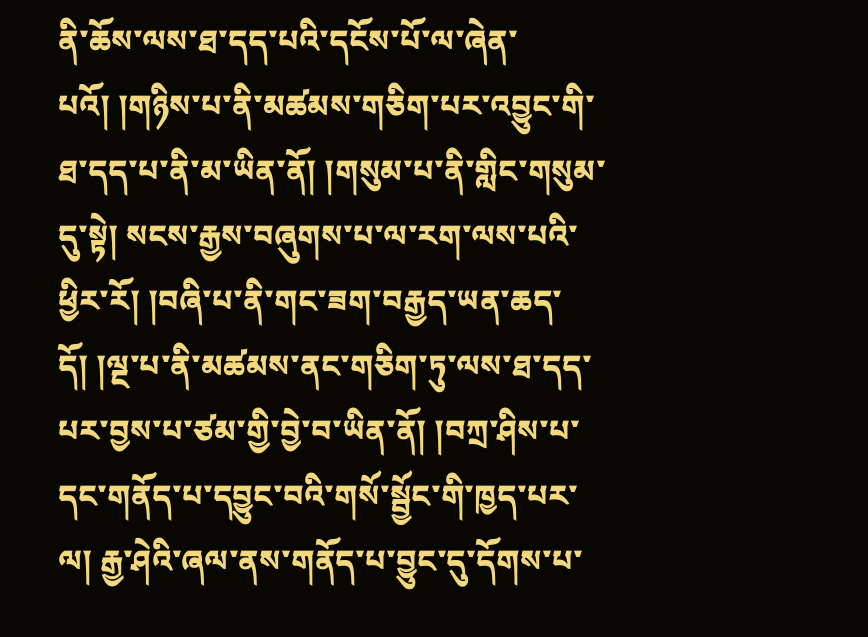ནི་ཆོས་ལས་ཐ་དད་པའི་དངོས་པོ་ལ་ཞེན་པའོ། །གཉིས་པ་ནི་མཚམས་གཅིག་པར་འབྱུང་གི་ཐ་དད་པ་ནི་མ་ཡིན་ནོ། །གསུམ་པ་ནི་གླིང་གསུམ་དུ་སྟེ། སངས་རྒྱས་བཞུགས་པ་ལ་རག་ལས་པའི་ཕྱིར་རོ། །བཞི་པ་ནི་གང་ཟག་བརྒྱད་ཡན་ཆད་དོ། །ལྔ་པ་ནི་མཚམས་ནང་གཅིག་ཏུ་ལས་ཐ་དད་པར་བྱས་པ་ཙམ་གྱི་བྱེ་བ་ཡིན་ནོ། །བཀྲ་ཤིས་པ་དང་གནོད་པ་དབྱུང་བའི་གསོ་སྦྱོང་གི་ཁྱད་པར་ལ། རྒྱ་ཤེའི་ཞལ་ནས་གནོད་པ་བྱུང་དུ་དོགས་པ་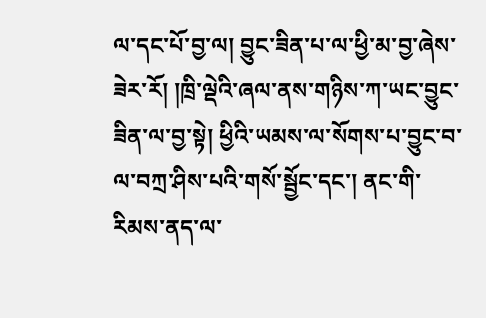ལ་དང་པོ་བྱ་ལ། བྱུང་ཟིན་པ་ལ་ཕྱི་མ་བྱ་ཞེས་ཟེར་རོ། །ཁྲི་ལྡེའི་ཞལ་ནས་གཉིས་ཀ་ཡང་བྱུང་ཟིན་ལ་བྱ་སྟེ། ཕྱིའི་ཡམས་ལ་སོགས་པ་བྱུང་བ་ལ་བཀྲ་ཤིས་པའི་གསོ་སྦྱོང་དང་། ནང་གི་རིམས་ནད་ལ་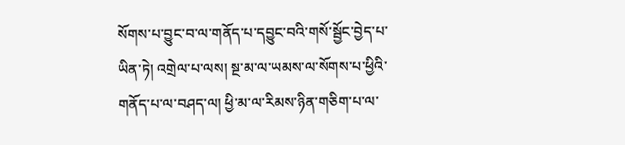སོགས་པ་བྱུང་བ་ལ་གནོད་པ་དབྱུང་བའི་གསོ་སྦྱོང་བྱེད་པ་ཡིན་ཏེ། འགྲེལ་པ་ལས། སྔ་མ་ལ་ཡམས་ལ་སོགས་པ་ཕྱིའི་གནོད་པ་ལ་བཤད་ལ། ཕྱི་མ་ལ་རིམས་ཉིན་གཅིག་པ་ལ་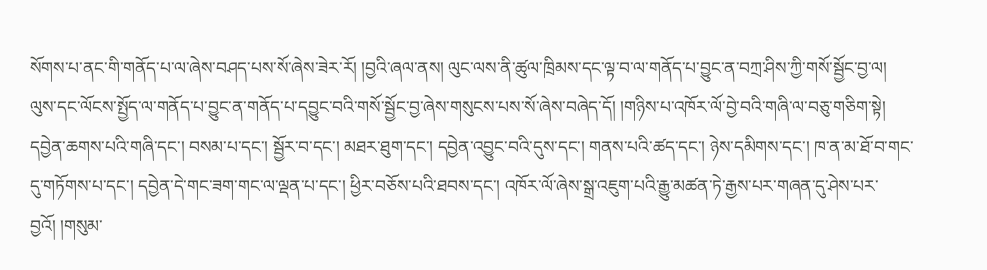སོགས་པ་ནང་གི་གནོད་པ་ལ་ཞེས་བཤད་པས་སོ་ཞེས་ཟེར་རོ། །བྱའི་ཞལ་ནས། ལུང་ལས་ནི་ཚུལ་ཁྲིམས་དང་ལྟ་བ་ལ་གནོད་པ་བྱུང་ན་བཀྲ་ཤིས་ཀྱི་གསོ་སྦྱོང་བྱ་ལ། ལུས་དང་ལོངས་སྤྱོད་ལ་གནོད་པ་བྱུང་ན་གནོད་པ་དབྱུང་བའི་གསོ་སྦྱོང་བྱ་ཞེས་གསུངས་པས་སོ་ཞེས་བཞེད་དོ། །གཉིས་པ་འཁོར་ལོ་བྱེ་བའི་གཞི་ལ་བཅུ་གཅིག་སྟེ། དབྱེན་ཆགས་པའི་གཞི་དང་། བསམ་པ་དང་། སྦྱོར་བ་དང་། མཐར་ཐུག་དང་། དབྱེན་འབྱུང་བའི་དུས་དང་། གནས་པའི་ཚད་དང་། ཉེས་དམིགས་དང་། ཁ་ན་མ་ཐོ་བ་གང་དུ་གཏོགས་པ་དང་། དབྱེན་དེ་གང་ཟག་གང་ལ་ལྡན་པ་དང་། ཕྱིར་བཅོས་པའི་ཐབས་དང་། འཁོར་ལོ་ཞེས་སྒྲ་འཇུག་པའི་རྒྱུ་མཚན་ཏེ་རྒྱས་པར་གཞན་དུ་ཤེས་པར་བྱའོ། །གསུམ་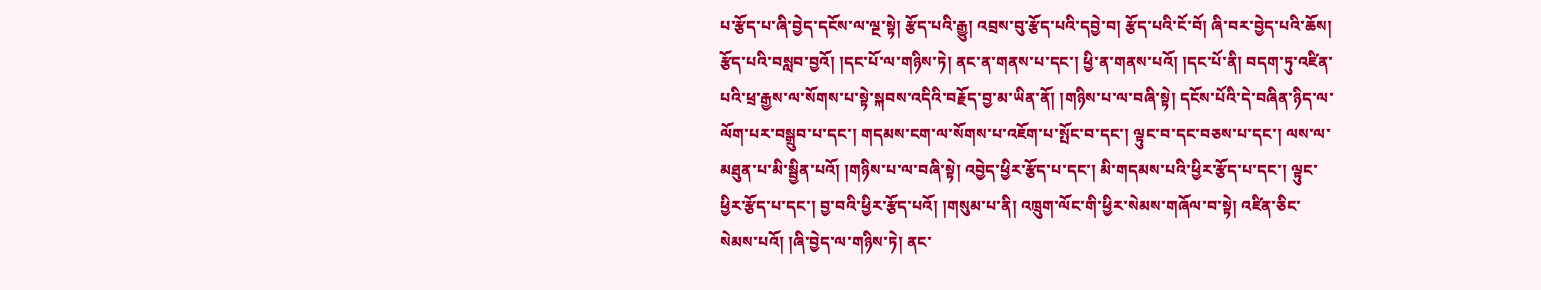པ་རྩོད་པ་ཞི་བྱེད་དངོས་ལ་ལྔ་སྟེ། རྩོད་པའི་རྒྱུ། འབྲས་བུ་རྩོད་པའི་དབྱེ་བ། རྩོད་པའི་ངོ་བོ། ཞི་བར་བྱེད་པའི་ཆོས། རྩོད་པའི་བསླབ་བྱའོ། །དང་པོ་ལ་གཉིས་ཏེ། ནང་ན་གནས་པ་དང་། ཕྱི་ན་གནས་པའོ། །དང་པོ་ནི། བདག་ཏུ་འཛིན་པའི་ཕྲ་རྒྱས་ལ་སོགས་པ་སྟེ་སྐབས་འདིའི་བརྗོད་བྱ་མ་ཡིན་ནོ། །གཉིས་པ་ལ་བཞི་སྟེ། དངོས་པོའི་དེ་བཞིན་ཉིད་ལ་ལོག་པར་བསྒྲུབ་པ་དང་། གདམས་ངག་ལ་སོགས་པ་འཇོག་པ་སྤོང་བ་དང་། ལྟུང་བ་དང་བཅས་པ་དང་། ལས་ལ་མཐུན་པ་མི་སྦྱིན་པའོ། །གཉིས་པ་ལ་བཞི་སྟེ། འབྱེད་ཕྱིར་རྩོད་པ་དང་། མི་གདམས་པའི་ཕྱིར་རྩོད་པ་དང་། ལྟུང་ཕྱིར་རྩོད་པ་དང་། བྱ་བའི་ཕྱིར་རྩོད་པའོ། །གསུམ་པ་ནི། འཁྲུག་ལོང་གི་ཕྱིར་སེམས་གཞོལ་བ་སྟེ། འཛིན་ཅིང་སེམས་པའོ། །ཞི་བྱེད་ལ་གཉིས་ཏེ། ནང་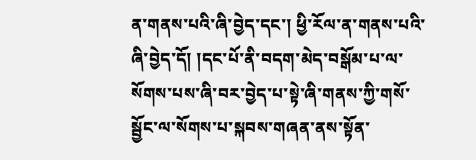ན་གནས་པའི་ཞི་བྱེད་དང་། ཕྱི་རོལ་ན་གནས་པའི་ཞི་བྱེད་དོ། །དང་པོ་ནི་བདག་མེད་བསྒོམ་པ་ལ་སོགས་པས་ཞི་བར་བྱེད་པ་སྟེ་ཞི་གནས་ཀྱི་གསོ་སྦྱོང་ལ་སོགས་པ་སྐབས་གཞན་ནས་སྟོན་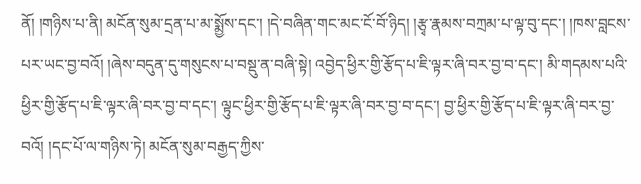ནོ། །གཉིས་པ་ནི། མངོན་སུམ་དྲན་པ་མ་སྨྱོས་དང་། །དེ་བཞིན་གང་མང་ངོ་བོ་ཉིད། །རྩྭ་རྣམས་བཀྲམ་པ་ལྟ་བུ་དང་། །ཁས་བླངས་པར་ཡང་བྱ་བའོ། །ཞེས་བདུན་དུ་གསུངས་པ་བསྡུ་ན་བཞི་སྟེ། འབྱེད་ཕྱིར་གྱི་རྩོད་པ་ཇི་ལྟར་ཞི་བར་བྱ་བ་དང་། མི་གདམས་པའི་ཕྱིར་གྱི་རྩོད་པ་ཇི་ལྟར་ཞི་བར་བྱ་བ་དང་། ལྟུང་ཕྱིར་གྱི་རྩོད་པ་ཇི་ལྟར་ཞི་བར་བྱ་བ་དང་། བྱ་ཕྱིར་གྱི་རྩོད་པ་ཇི་ལྟར་ཞི་བར་བྱ་བའོ། །དང་པོ་ལ་གཉིས་ཏེ། མངོན་སུམ་བརྒྱད་ཀྱིས་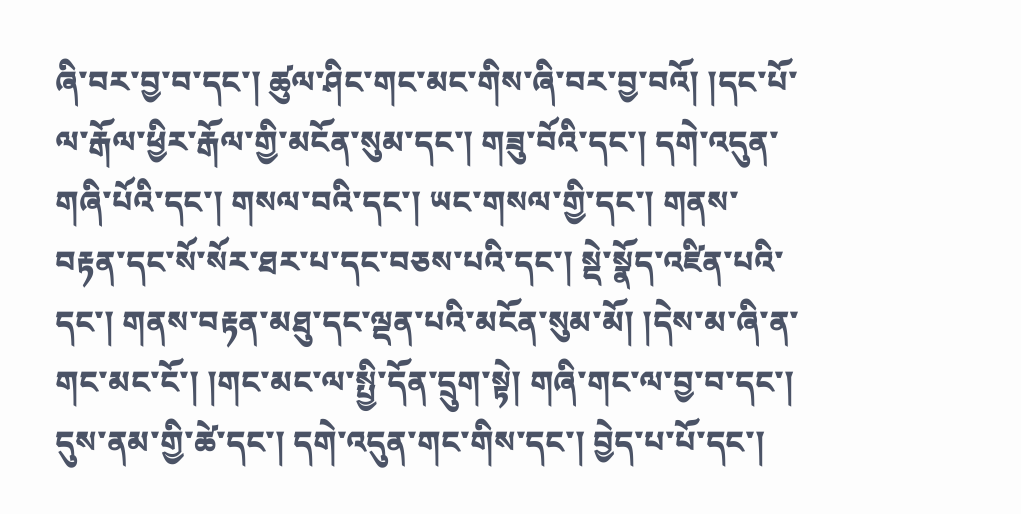ཞི་བར་བྱ་བ་དང་། ཚུལ་ཤིང་གང་མང་གིས་ཞི་བར་བྱ་བའོ། །དང་པོ་ལ་རྒོལ་ཕྱིར་རྒོལ་གྱི་མངོན་སུམ་དང་། གཟུ་བོའི་དང་། དགེ་འདུན་གཞི་པོའི་དང་། གསལ་བའི་དང་། ཡང་གསལ་གྱི་དང་། གནས་བརྟན་དང་སོ་སོར་ཐར་པ་དང་བཅས་པའི་དང་། སྡེ་སྣོད་འཛིན་པའི་དང་། གནས་བརྟན་མཐུ་དང་ལྡན་པའི་མངོན་སུམ་མོ། །དེས་མ་ཞི་ན་གང་མང་ངོ་། །གང་མང་ལ་སྤྱི་དོན་དྲུག་སྟེ། གཞི་གང་ལ་བྱ་བ་དང་། དུས་ནམ་གྱི་ཚེ་དང་། དགེ་འདུན་གང་གིས་དང་། བྱེད་པ་པོ་དང་།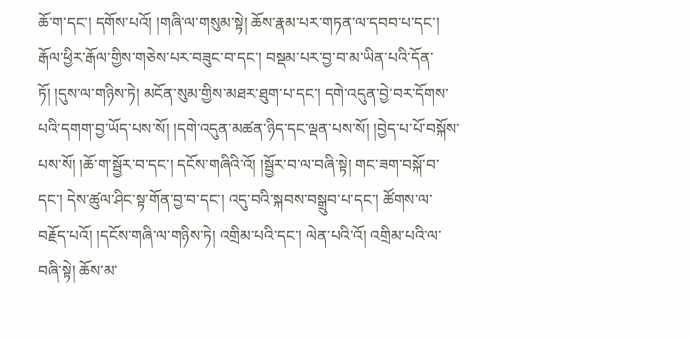ཆོ་ག་དང་། དགོས་པའོ། །གཞི་ལ་གསུམ་སྟེ། ཆོས་རྣམ་པར་གཏན་ལ་དབབ་པ་དང་། རྒོལ་ཕྱིར་རྒོལ་གྱིས་གཅེས་པར་བཟུང་བ་དང་། བསྡམ་པར་བྱ་བ་མ་ཡིན་པའི་དོན་ཏོ། །དུས་ལ་གཉིས་ཏེ། མངོན་སུམ་གྱིས་མཐར་ཐུག་པ་དང་། དགེ་འདུན་བྱེ་བར་དོགས་པའི་དགག་བྱ་ཡོད་པས་སོ། །དགེ་འདུན་མཚན་ཉིད་དང་ལྡན་པས་སོ། །བྱེད་པ་པོ་བསྐོས་པས་སོ། །ཆོ་ག་སྦྱོར་བ་དང་། དངོས་གཞིའི་འོ། །སྦྱོར་བ་ལ་བཞི་སྟེ། གང་ཟག་བསྐོ་བ་དང་། དེས་ཚུལ་ཤིང་སྟ་གོན་བྱ་བ་དང་། འདུ་བའི་སྐབས་བསྒྲུབ་པ་དང་། ཚོགས་ལ་བརྗོད་པའོ། །དངོས་གཞི་ལ་གཉིས་ཏེ། འགྲིམ་པའི་དང་། ལེན་པའི་འོ། འགྲིམ་པའི་ལ་བཞི་སྟེ། ཆོས་མ་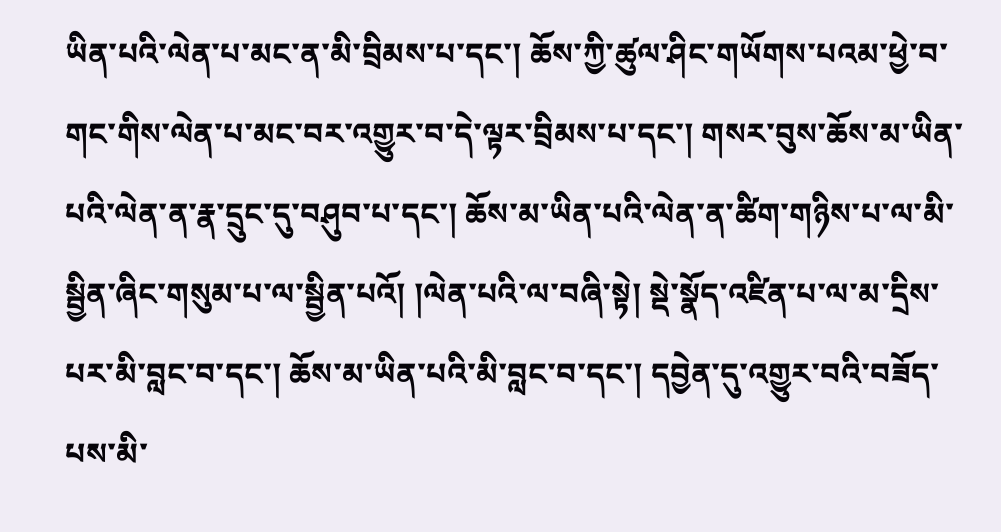ཡིན་པའི་ལེན་པ་མང་ན་མི་བྲིམས་པ་དང་། ཆོས་ཀྱི་ཚུལ་ཤིང་གཡོགས་པའམ་ཕྱེ་བ་གང་གིས་ལེན་པ་མང་བར་འགྱུར་བ་དེ་ལྟར་བྲིམས་པ་དང་། གསར་བུས་ཆོས་མ་ཡིན་པའི་ལེན་ན་རྣ་དྲུང་དུ་བཤུབ་པ་དང་། ཆོས་མ་ཡིན་པའི་ལེན་ན་ཚིག་གཉིས་པ་ལ་མི་སྦྱིན་ཞིང་གསུམ་པ་ལ་སྦྱིན་པའོ། །ལེན་པའི་ལ་བཞི་སྟེ། སྡེ་སྣོད་འཛིན་པ་ལ་མ་དྲིས་པར་མི་བླང་བ་དང་། ཆོས་མ་ཡིན་པའི་མི་བླང་བ་དང་། དབྱེན་དུ་འགྱུར་བའི་བཟོད་པས་མི་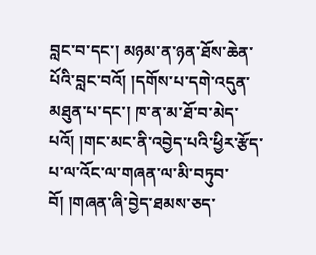བླང་བ་དང་། མཉམ་ན་ཉན་ཐོས་ཆེན་པོའི་བླང་བའོ། །དགོས་པ་དགེ་འདུན་མཐུན་པ་དང་། ཁ་ན་མ་ཐོ་བ་མེད་པའོ། །གང་མང་ནི་འབྱེད་པའི་ཕྱིར་རྩོད་པ་ལ་འོང་ལ་གཞན་ལ་མི་བཏུབ་བོ། །གཞན་ཞི་བྱེད་ཐམས་ཅད་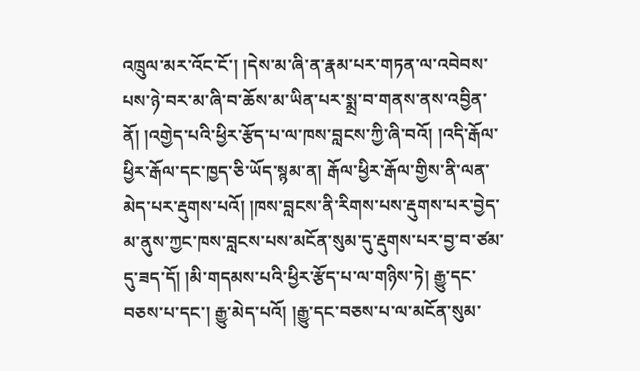འཁྲུལ་མར་འོང་ངོ་། །དེས་མ་ཞི་ན་རྣམ་པར་གཏན་ལ་འབེབས་པས་ཉེ་བར་མ་ཞི་བ་ཆོས་མ་ཡིན་པར་སྨྲ་བ་གནས་ནས་འབྱིན་ནོ། །འགྱེད་པའི་ཕྱིར་རྩོད་པ་ལ་ཁས་བླངས་ཀྱི་ཞི་བའོ། །འདི་རྒོལ་ཕྱིར་རྒོལ་དང་ཁྱད་ཅི་ཡོད་སྙམ་ན། རྒོལ་ཕྱིར་རྒོལ་གྱིས་ནི་ལན་མེད་པར་རྡུགས་པའོ། །ཁས་བླངས་ནི་རིགས་པས་རྡུགས་པར་བྱེད་མ་ནུས་ཀྱང་ཁས་བླངས་པས་མངོན་སུམ་དུ་རྡུགས་པར་བྱ་བ་ཙམ་དུ་ཟད་དོ། །མི་གདམས་པའི་ཕྱིར་རྩོད་པ་ལ་གཉིས་ཏེ། རྒྱུ་དང་བཅས་པ་དང་། རྒྱུ་མེད་པའོ། །རྒྱུ་དང་བཅས་པ་ལ་མངོན་སུམ་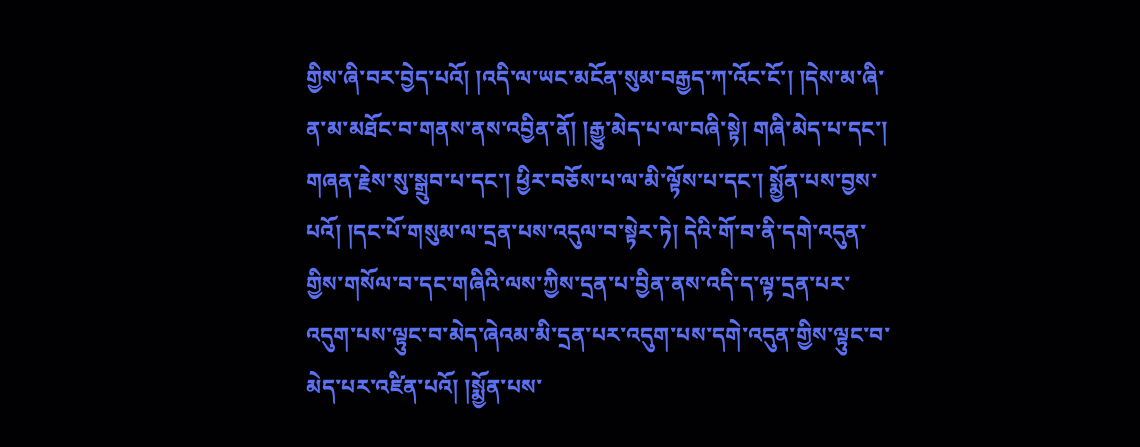གྱིས་ཞི་བར་བྱེད་པའོ། །འདི་ལ་ཡང་མངོན་སུམ་བརྒྱད་ཀ་འོང་ངོ་། །དེས་མ་ཞི་ན་མ་མཐོང་བ་གནས་ནས་འབྱིན་ནོ། །རྒྱུ་མེད་པ་ལ་བཞི་སྟེ། གཞི་མེད་པ་དང་། གཞན་རྗེས་སུ་སྒྲུབ་པ་དང་། ཕྱིར་བཅོས་པ་ལ་མི་ལྟོས་པ་དང་། སྨྱོན་པས་བྱས་པའོ། །དང་པོ་གསུམ་ལ་དྲན་པས་འདུལ་བ་སྟེར་ཏེ། དེའི་གོ་བ་ནི་དགེ་འདུན་གྱིས་གསོལ་བ་དང་གཞིའི་ལས་ཀྱིས་དྲན་པ་བྱིན་ནས་འདི་ད་ལྟ་དྲན་པར་འདུག་པས་ལྟུང་བ་མེད་ཞེའམ་མི་དྲན་པར་འདུག་པས་དགེ་འདུན་གྱིས་ལྟུང་བ་མེད་པར་འཛིན་པའོ། །སྨྱོན་པས་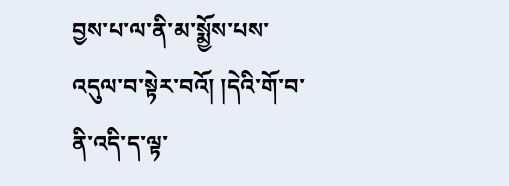བྱས་པ་ལ་ནི་མ་སྨྱོས་པས་འདུལ་བ་སྟེར་བའོ། །དེའི་གོ་བ་ནི་འདི་ད་ལྟ་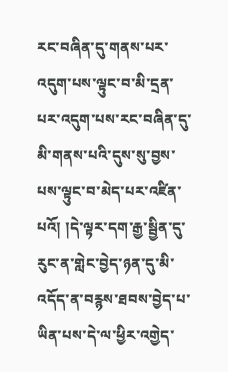རང་བཞིན་དུ་གནས་པར་འདུག་པས་ལྟུང་བ་མི་དྲན་པར་འདུག་པས་རང་བཞིན་དུ་མི་གནས་པའི་དུས་སུ་བྱས་པས་ལྟུང་བ་མེད་པར་འཛིན་པའོ། །དེ་ལྟར་དག་རྒྱ་སྦྱིན་དུ་རུང་ན་གླེང་བྱེད་ཉན་དུ་མི་འདོད་ན་བརྙས་ཐབས་བྱེད་པ་ཡིན་པས་དེ་ལ་ཕྱིར་འགྱེད་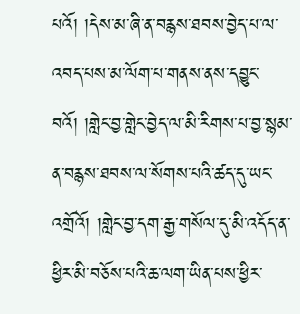པའོ། །དེས་མ་ཞི་ན་བརྙས་ཐབས་བྱེད་པ་ལ་འབད་པས་མ་ལོག་པ་གནས་ནས་དབྱུང་བའོ། །གླེང་བྱ་གླེང་བྱེད་ལ་མི་རིགས་པ་བྱ་སྙམ་ན་བརྙས་ཐབས་ལ་སོགས་པའི་ཚད་དུ་ཡང་འགྲོའོ། །གླེང་བྱ་དག་རྒྱ་གསོལ་དུ་མི་འདོད་ན་ཕྱིར་མི་བཅོས་པའི་ཆ་ལག་ཡིན་པས་ཕྱིར་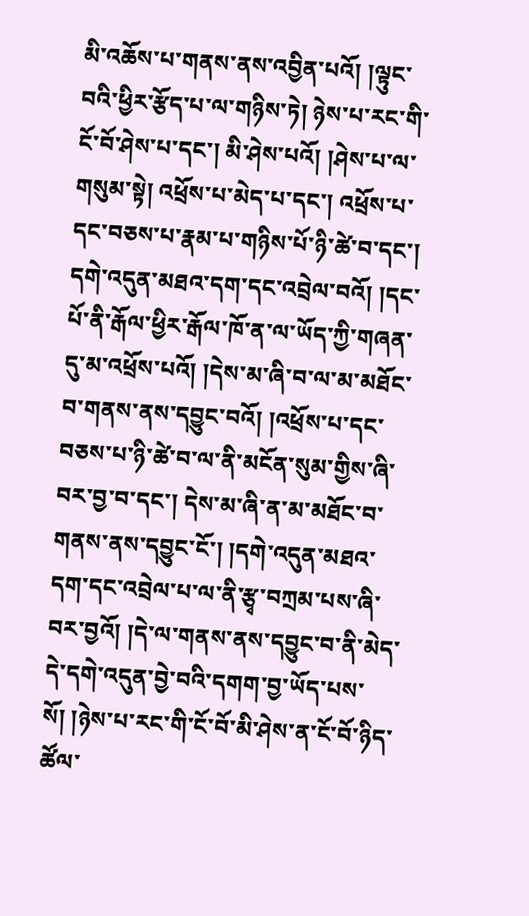མི་འཆོས་པ་གནས་ནས་འབྱིན་པའོ། །ལྟུང་བའི་ཕྱིར་རྩོད་པ་ལ་གཉིས་ཏེ། ཉེས་པ་རང་གི་ངོ་བོ་ཤེས་པ་དང་། མི་ཤེས་པའོ། །ཤེས་པ་ལ་གསུམ་སྟེ། འཕྲོས་པ་མེད་པ་དང་། འཕྲོས་པ་དང་བཅས་པ་རྣམ་པ་གཉིས་པོ་ཉི་ཚེ་བ་དང་། དགེ་འདུན་མཐའ་དག་དང་འབྲེལ་བའོ། །དང་པོ་ནི་རྒོལ་ཕྱིར་རྒོལ་ཁོ་ན་ལ་ཡོད་ཀྱི་གཞན་དུ་མ་འཕྲོས་པའོ། །དེས་མ་ཞི་བ་ལ་མ་མཐོང་བ་གནས་ནས་དབྱུང་བའོ། །འཕྲོས་པ་དང་བཅས་པ་ཉི་ཚེ་བ་ལ་ནི་མངོན་སུམ་གྱིས་ཞི་བར་བྱ་བ་དང་། དེས་མ་ཞི་ན་མ་མཐོང་བ་གནས་ནས་དབྱུང་ངོ་། །དགེ་འདུན་མཐའ་དག་དང་འབྲེལ་པ་ལ་ནི་རྩྭ་བཀྲམ་པས་ཞི་བར་བྱའོ། །དེ་ལ་གནས་ནས་དབྱུང་བ་ནི་མེད་དེ་དགེ་འདུན་བྱེ་བའི་དགག་བྱ་ཡོད་པས་སོ། །ཉེས་པ་རང་གི་ངོ་བོ་མི་ཤེས་ན་ངོ་བོ་ཉིད་ཚོལ་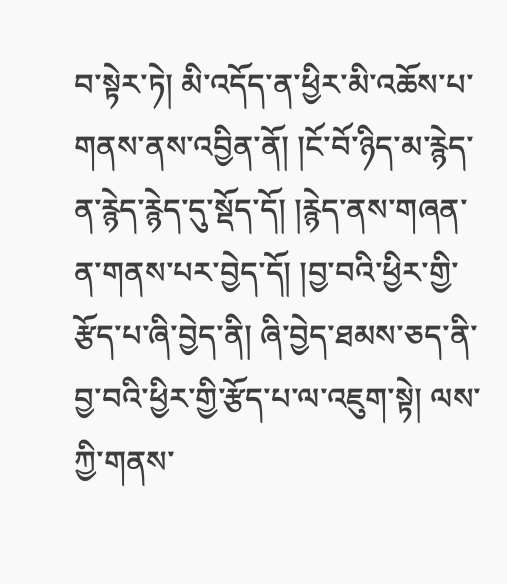བ་སྟེར་ཏེ། མི་འདོད་ན་ཕྱིར་མི་འཆོས་པ་གནས་ནས་འབྱིན་ནོ། །ངོ་བོ་ཉིད་མ་རྙེད་ན་རྙེད་རྙེད་དུ་སྡོད་དོ། །རྙེད་ནས་གཞན་ན་གནས་པར་བྱེད་དོ། །བྱ་བའི་ཕྱིར་གྱི་རྩོད་པ་ཞི་བྱེད་ནི། ཞི་བྱེད་ཐམས་ཅད་ནི་བྱ་བའི་ཕྱིར་གྱི་རྩོད་པ་ལ་འཇུག་སྟེ། ལས་ཀྱི་གནས་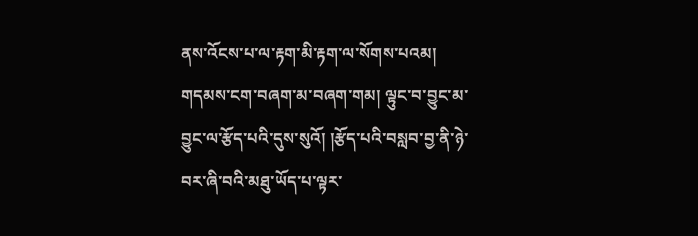ནས་འོངས་པ་ལ་རྟག་མི་རྟག་ལ་སོགས་པའམ། གདམས་ངག་བཞག་མ་བཞག་གམ། ལྟུང་བ་བྱུང་མ་བྱུང་ལ་རྩོད་པའི་དུས་སུའོ། །རྩོད་པའི་བསླབ་བྱ་ནི་ཉེ་བར་ཞི་བའི་མཐུ་ཡོད་པ་ལྟར་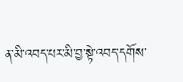ན་མི་འབད་པར་མི་བྱ་སྟེ་འབད་དགོས་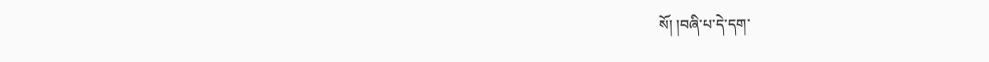སོ། །བཞི་པ་དེ་དག་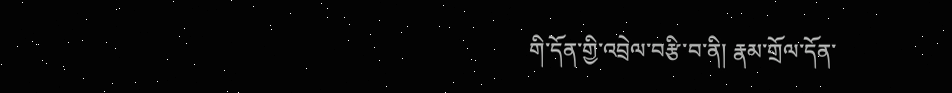གི་དོན་གྱི་འབྲེལ་བརྩི་བ་ནི། རྣམ་གྲོལ་དོན་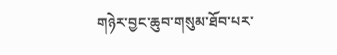གཉེར་བྱང་ཆུབ་གསུམ་ཐོབ་པར་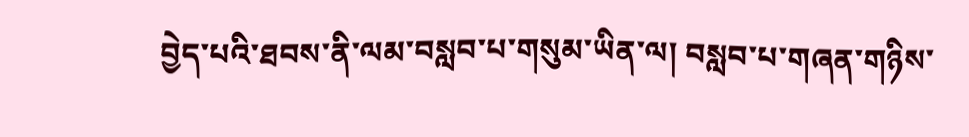བྱེད་པའི་ཐབས་ནི་ལམ་བསླབ་པ་གསུམ་ཡིན་ལ། བསླབ་པ་གཞན་གཉིས་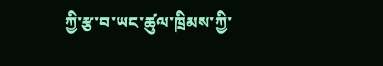ཀྱི་རྩ་བ་ཡང་ཚུལ་ཁྲིམས་ཀྱི་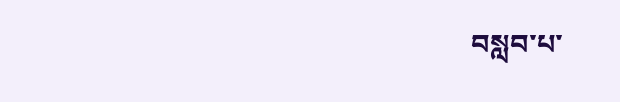བསླབ་པ་